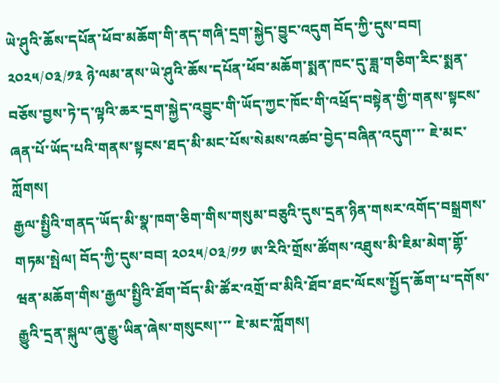ཡེ་ཤུའི་ཆོས་དཔོན་ཕོབ་མཆོག་གི་ནད་གཞི་དྲག་སྐྱེད་བྱུང་འདུག བོད་ཀྱི་དུས་བབ། ༢༠༢༥/༠༣/༡༣ ཉེ་ལམ་ནས་ཡེ་ཤུའི་ཆོས་དཔོན་ཕོབ་མཆོག་སྨན་ཁང་དུ་ཟླ་གཅིག་རིང་སྨན་བཅོས་བྱས་ཏེ་ད་ལྟའི་ཆར་དྲག་སྐྱེད་འབྱུང་གི་ཡོད་ཀྱང་ཁོང་གི་འཕྲོད་བསྟེན་གྱི་གནས་སྟངས་ཞན་པོ་ཡོད་པའི་གནས་སྟངས་ཐད་མི་མང་པོས་སེམས་འཚབ་བྱེད་བཞིན་འདུག་་་ ཇེ་མང་ཀློགས།
རྒྱལ་སྤྱིའི་གནད་ཡོད་མི་སྣ་ཁག་ཅིག་གིས་གསུམ་བཅུའི་དུས་དྲན་ཉིན་གསར་འགོད་བསྒྲགས་གཏམ་སྤེལ། བོད་ཀྱི་དུས་བབ། ༢༠༢༥/༠༣/༡༡ ཨ་རིའི་གྲོས་ཚོགས་འཐུས་མི་ཇིམ་མེག་གྷོ་ཝན་མཆོག་གིས་རྒྱལ་སྤྱིའི་ཐོག་བོད་མི་ཚོར་འགྲོ་བ་མིའི་ཐོབ་ཐང་ལོངས་སྤྱོད་ཆོག་པ་དགོས་རྒྱུའི་དྲན་སྐུལ་ཞུ་རྒྱུ་ཡིན་ཞེས་གསུངས།་་་ ཇེ་མང་ཀློགས།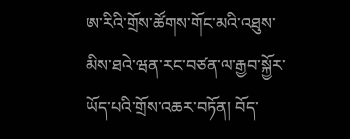ཨ་རིའི་གྲོས་ཚོགས་གོང་མའི་འཐུས་མིས་ཐའེ་ཝན་རང་བཙན་ལ་རྒྱབ་སྐྱོར་ཡོད་པའི་གྲོས་འཆར་བཏོན། བོད་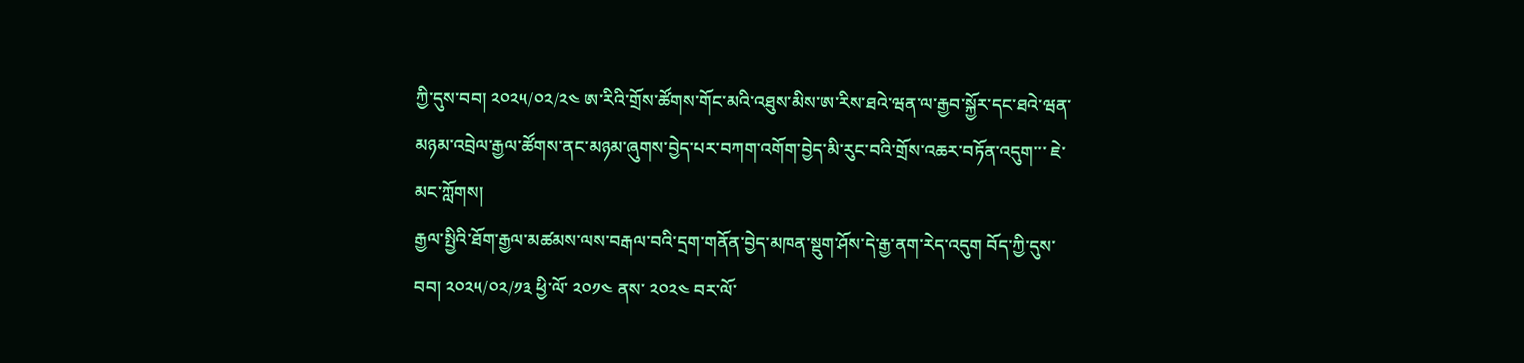ཀྱི་དུས་བབ། ༢༠༢༥/༠༢/༢༤ ཨ་རིའི་གྲོས་ཚོགས་གོང་མའི་འཐུས་མིས་ཨ་རིས་ཐའེ་ཝན་ལ་རྒྱབ་སྐྱོར་དང་ཐའེ་ཝན་མཉམ་འབྲེལ་རྒྱལ་ཚོགས་ནང་མཉམ་ཞུགས་བྱེད་པར་བཀག་འགོག་བྱེད་མི་རུང་བའི་གྲོས་འཆར་བཏོན་འདུག་་་ ཇེ་མང་ཀློགས།
རྒྱལ་སྤྱིའི་ཐོག་རྒྱལ་མཚམས་ལས་བརྒལ་བའི་དྲག་གནོན་བྱེད་མཁན་སྡུག་ཤོས་དེ་རྒྱ་ནག་རེད་འདུག བོད་ཀྱི་དུས་བབ། ༢༠༢༥/༠༢/༡༣ ཕྱི་ལོ་ ༢༠༡༤ ནས་ ༢༠༢༤ བར་ལོ་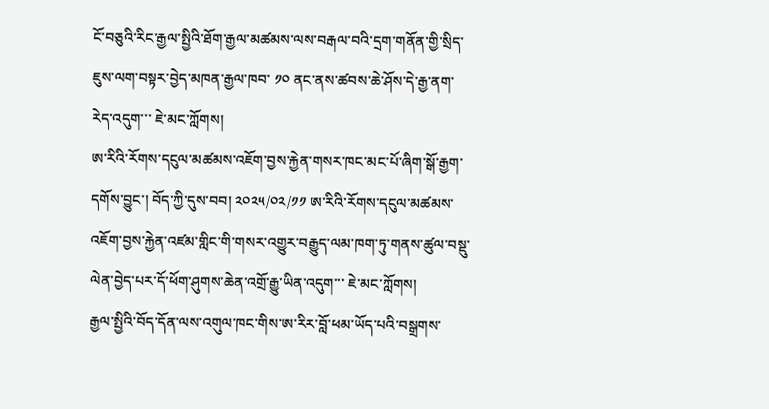ངོ་བཅུའི་རིང་རྒྱལ་སྤྱིའི་ཐོག་རྒྱལ་མཚམས་ལས་བརྒལ་བའི་དྲག་གནོན་གྱི་སྲིད་ཇུས་ལག་བསྟར་བྱེད་མཁན་རྒྱལ་ཁབ་ ༡༠ ནང་ནས་ཚབས་ཆེ་ཤོས་དེ་རྒྱ་ནག་རེད་འདུག་་་ ཇེ་མང་ཀློགས།
ཨ་རིའི་རོགས་དངུལ་མཚམས་འཇོག་བྱས་རྐྱེན་གསར་ཁང་མང་པོ་ཞིག་སྒོ་རྒྱག་དགོས་བྱུང་། བོད་ཀྱི་དུས་བབ། ༢༠༢༥/༠༢/༡༡ ཨ་རིའི་རོགས་དངུལ་མཚམས་འཇོག་བྱས་རྐྱེན་འཛམ་གླིང་གི་གསར་འགྱུར་བརྒྱུད་ལམ་ཁག་ཏུ་གནས་ཚུལ་བསྡུ་ལེན་བྱེད་པར་དོ་ཕོག་ཤུགས་ཆེན་འགྲོ་རྒྱུ་ཡིན་འདུག་་་ ཇེ་མང་ཀློགས།
རྒྱལ་སྤྱིའི་བོད་དོན་ལས་འགུལ་ཁང་གིས་ཨ་རིར་བློ་ཕམ་ཡོད་པའི་བསྒྲགས་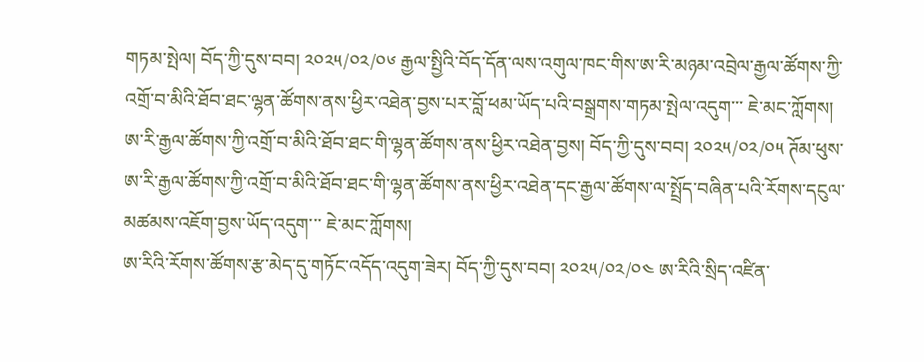གཏམ་སྤེལ། བོད་ཀྱི་དུས་བབ། ༢༠༢༥/༠༢/༠༦ རྒྱལ་སྤྱིའི་བོད་དོན་ལས་འགུལ་ཁང་གིས་ཨ་རི་མཉམ་འབྲེལ་རྒྱལ་ཚོགས་ཀྱི་འགྲོ་བ་མིའི་ཐོབ་ཐང་ལྷན་ཚོགས་ནས་ཕྱིར་འཐེན་བྱས་པར་བློ་ཕམ་ཡོད་པའི་བསྒྲགས་གཏམ་སྤེལ་འདུག་་་ ཇེ་མང་ཀློགས།
ཨ་རི་རྒྱལ་ཚོགས་ཀྱི་འགྲོ་བ་མིའི་ཐོབ་ཐང་གི་ལྷན་ཚོགས་ནས་ཕྱིར་འཐེན་བྱས། བོད་ཀྱི་དུས་བབ། ༢༠༢༥/༠༢/༠༥ ཊོམ་ཕུས་ཨ་རི་རྒྱལ་ཚོགས་ཀྱི་འགྲོ་བ་མིའི་ཐོབ་ཐང་གི་ལྷན་ཚོགས་ནས་ཕྱིར་འཐེན་དང་རྒྱལ་ཚོགས་ལ་སྤྲོད་བཞིན་པའི་རོགས་དངུལ་མཚམས་འཇོག་བྱས་ཡོད་འདུག་་་ ཇེ་མང་ཀློགས།
ཨ་རིའི་རོགས་ཚོགས་རྩ་མེད་དུ་གཏོང་འདོད་འདུག་ཟེར། བོད་ཀྱི་དུས་བབ། ༢༠༢༥/༠༢/༠༤ ཨ་རིའི་སྲིད་འཛིན་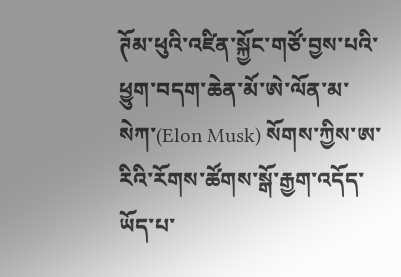ཊོམ་ཕུའི་འཛིན་སྐྱོང་གཙོ་བྱས་པའི་ཕྱུག་བདག་ཆེན་མོ་ཨེ་ལོན་མ་སེཀ་(Elon Musk) སོགས་ཀྱིས་ཨ་རིའི་རོགས་ཚོགས་སྒོ་རྒྱག་འདོད་ཡོད་པ་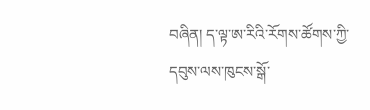བཞིན། ད་ལྟ་ཨ་རིའི་རོགས་ཚོགས་ཀྱི་དབུས་ལས་ཁུངས་སྒོ་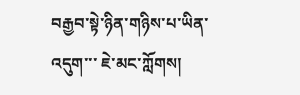བརྒྱབ་སྟེ་ཉིན་གཉིས་པ་ཡིན་འདུག་་་ ཇེ་མང་ཀློགས།